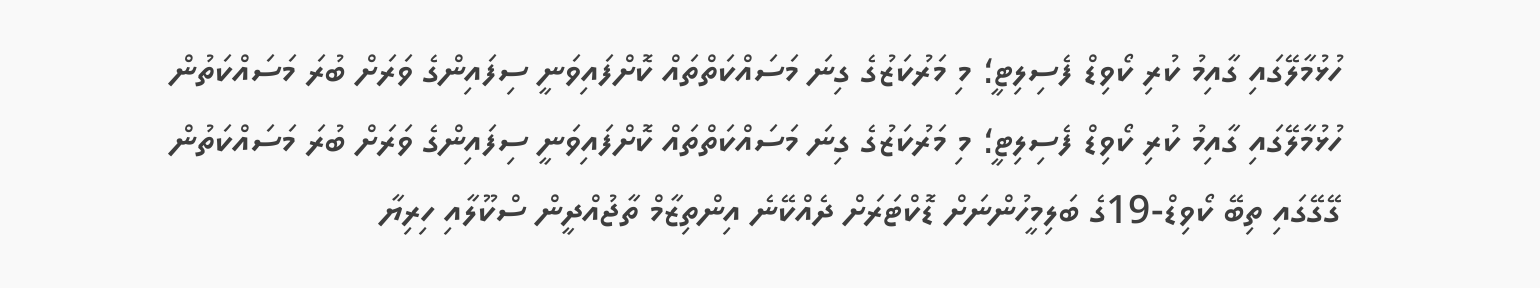ހުޅުމާލޭގައި ގާއިމު ކުރި ކޯވިޑް ފެސިލިޓީ؛ މި މަރުކަޒުގެ ގިނަ މަސައްކަތްތައް ކޮށްފައިވަނީ ސިފައިންގެ ވަރަށް ބުރަ މަސައްކަތުން
ހުޅުމާލޭގައި ގާއިމު ކުރި ކޯވިޑް ފެސިލިޓީ؛ މި މަރުކަޒުގެ ގިނަ މަސައްކަތްތައް ކޮށްފައިވަނީ ސިފައިންގެ ވަރަށް ބުރަ މަސައްކަތުން
ގޭގޭގައި ތިބޭ ކޯވިޑް-19ގެ ބަލިމީހުންނަށް ޑޮކްޓަރަށް ދެއްކޭނެ އިންތިޒާމް ތާޖުއްދީން ސްކޫލާއި ހިރިޔާ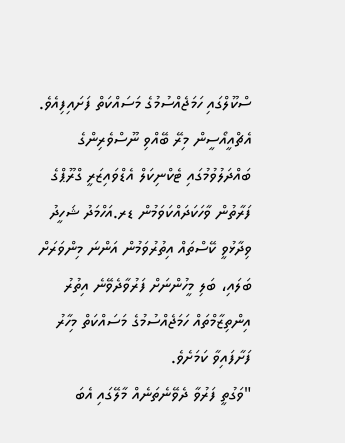ސްކޫލްގައި ހަމަޖެއްސުމުގެ މަސައްކަތް ފަށައިފިއެވެ.
އެޗްއީއޯސީން މިރޭ ބޭއްވި ނޫސްވެރިންގެ ބައްދަލުވުމުގައި ޓެކްނިކަލް އެޑްވައިޒަރީ ގްރޫޕްގެ ފަރާތުން ވާހަކަދައްކަވަމުން ޑރ.އަހްމަދު ޝަހީދު ވިދާޅުވީ ކޭސްތައް އިތުރުވަމުން އަންނަ މިންވަރަށް ބަލައި، ބަލި މީހުންނަށް ފަރުވާދެވޭނެ އިތުރު އިންތިޒާމްތައް ހަމަޖެއްސުމުގެ މަސައްކަތް މިހާރު ފަށާފައިވާ ކަމަށެވެ.
"ވަގުތީ ފަރުވާ ދެވޭނެތަނެއް މާލޭގައި އެބަ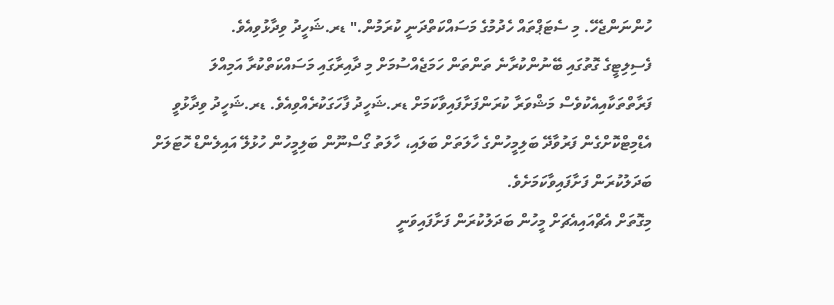ހުންނަންޖެހޭ. މި ސެޓަޕްތައް ހެދުމުގެ މަސައްކަތްދަނީ ކުރަމުން." ޑރ.ޝަހީދު ވިދާޅުވިއެވެ.
ފެސިލިޓީގެ ގޮތުގައި ބޭނުންކުރާނެ ތަންތަން ހަމަޖެއްސުމަށް މި ދާއިރާގައި މަސައްކަތްކުރާ އަމިއްލަ ފަރާތްތަކާއިއެކުވެސް މަޝްވަރާ ކުރަންފަށާފައިވާކަމަށް ޑރ.ޝަހީދު ފާހަގަކުރެއްވިއެވެ. ޑރ.ޝަހީދު ވިދާޅުވީ އެޑްމިޓްކޮށްގެން ފަރުވާދޭ ބަލިމީހުންގެ ހާލަތަށް ބަލައި، ހާލަތު ގޯސްނޫން ބަލިމީހުން ހުޅުލޭ އައިލެންޑް ހޮޓަލަށް ބަދަލުކުރަން ފަށާފައިވާކަމަށެވެ.
މިގޮތަށް އެޗްއައިއެޗަށް މީހުން ބަދަލުކުރަން ފަށާފައިވަނީ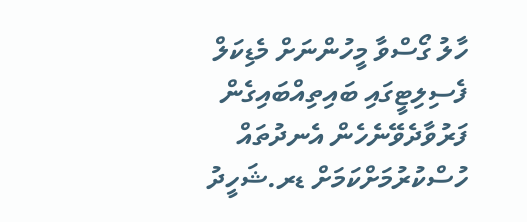ހާލު ގޯސްވާ މީހުންނަށް މެޑިކަލް ފެސިލިޓީގައި ބައިތިއްބައިގެން ފަރުވާދެވޭނެހެން އެނދުތައް ހުސްކުރުމަށްކަމަށް ޑރ.ޝަހީދު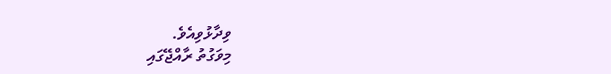ވިދާޅުވިއެވެ.
މިވަގުތު ރާއްޖޭގައި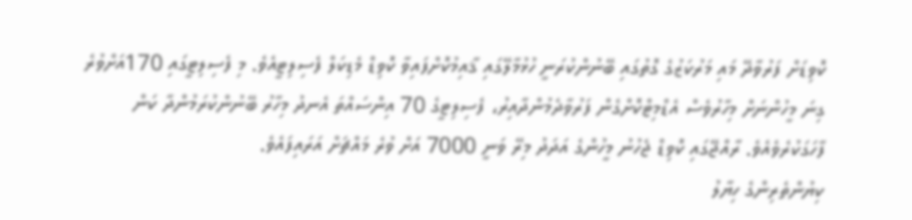ކޮވިޑަށް ފަރުވާދޭ މައި މަރުކަޒުގެ ގޮތުގައި ބޭނުންކުރަނީ ހުޅުމާލޭގައި ޤާއިމުކޮށްފައިވާ ކޮވިޑް މެޑިކަލް ފެސިލިޓީއެވެ. މި ފެސިލިޓީގައި 170އަށްވުރެ ގިނަ މީހުންނަށް މިހާރުވެސް އެޑްމިޓްކޮށްގެން ފަރުވާދެމުންދާއިރު، ފެސިލިޓީގެ 70 އިންސައްތަ އެނދު މިހާރު ބޭނުންކުރަމުންދާ ކަން ފާހަގަކުރެވެއެވެ. ރާއްޖޭގައި ކޮވިޑް ޖެހުނު މީހުންގެ އަދަދު މިރޭ ވަނީ 7000 އަށް ވުރެ މައްޗަށް އަރައިފައެވެ.
ކިޔުންތެރިންގެ ހިޔާލު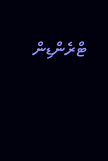ޓްރެންޑިން